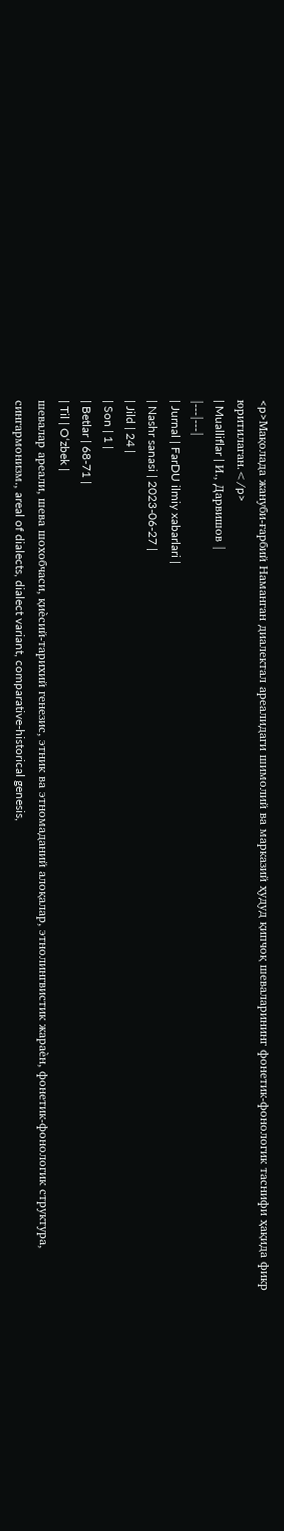<p>Мақолада жануби-ғарбий Наманган диалектал ареалидаги шимолий ва марказий ҳудуд қипчоқ шеваларининг фонетик-фонологик таснифи ҳақида фикр юритилаган.</p>
| Mualliflar | И., Дарвишов |
|---|---|
| Jurnal | FarDU ilmiy xabarlari |
| Nashr sanasi | 2023-06-27 |
| Jild | 24 |
| Son | 1 |
| Betlar | 68-71 |
| Til | O‘zbek |
шевалар ареали, шева шохобчаси, қиѐсий-тaриxий гeнeзис, этник ва этномаданий алоқалар, этнолингвистик жараѐн, фонетик-фонологик структура, сингармонизм., areal of dialects, dialect variant, comparative-historical genesis,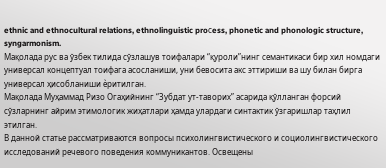ethnic and ethnocultural relations, ethnolinguistic proсess, phonetic and phonologic structure, syngarmonism.
Мақолада рус ва ўзбек тилида сўзлашув тоифалари “қуроли”нинг семантикаси бир хил номдаги универсал концептуал тоифага асосланиши, уни бевосита акс эттириши ва шу билан бирга универсал ҳисобланиши ѐритилган.
Мақолада Муҳаммад Ризо Огаҳийнинг “Зубдат ут-таворих” асарида қўлланган форсий сўзларнинг айрим этимологик жиҳатлари ҳамда улардаги синтактик ўзгаришлар таҳлил этилган.
В данной статье рассматриваются вопросы психолингвистического и социолингвистического исследований речевого поведения коммуникантов. Освещены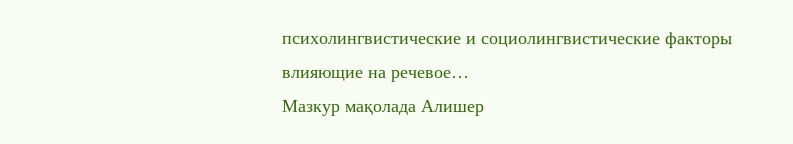психолингвистические и социолингвистические факторы влияющие на речевое…
Мазкур мақолада Алишер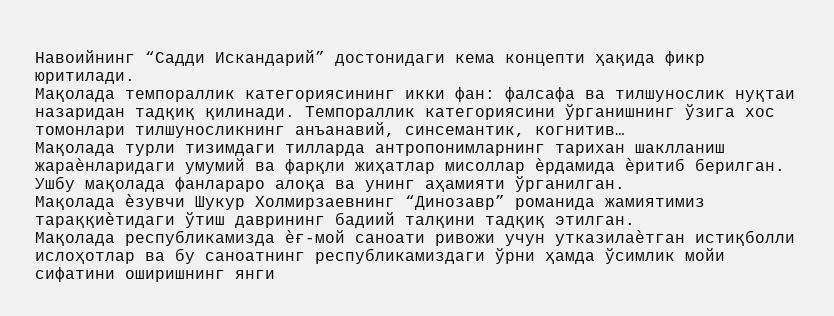Навоийнинг “Садди Искандарий” достонидаги кема концепти ҳақида фикр юритилади.
Мақолада темпораллик категориясининг икки фан: фалсафа ва тилшунослик нуқтаи назаридан тадқиқ қилинади. Темпораллик категориясини ўрганишнинг ўзига хос томонлари тилшуносликнинг анъанавий, синсемантик, когнитив…
Мақолада турли тизимдаги тилларда антропонимларнинг тарихан шаклланиш жараѐнларидаги умумий ва фарқли жиҳатлар мисоллар ѐрдамида ѐритиб берилган.
Ушбу мақолада фанлараро алоқа ва унинг аҳамияти ўрганилган.
Мақолада ѐзувчи Шукур Холмирзаевнинг “Динозавр” романида жамиятимиз тараққиѐтидаги ўтиш даврининг бадиий талқини тадқиқ этилган.
Мақолада республикамизда ѐғ-мой саноати ривожи учун утказилаѐтган истиқболли ислоҳотлар ва бу саноатнинг республикамиздаги ўрни ҳамда ўсимлик мойи сифатини оширишнинг янги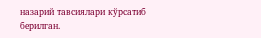назарий тавсиялари кўрсатиб берилган.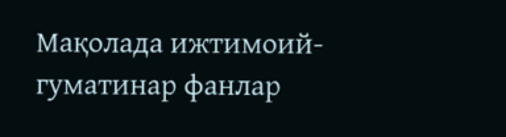Мақолада ижтимоий-гуматинар фанлар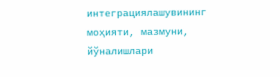интеграциялашувининг моҳияти, мазмуни, йўналишлари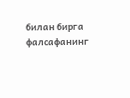билан бирга фалсафанинг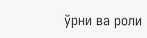ўрни ва роли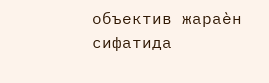объектив жараѐн сифатида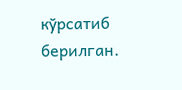кўрсатиб берилган.